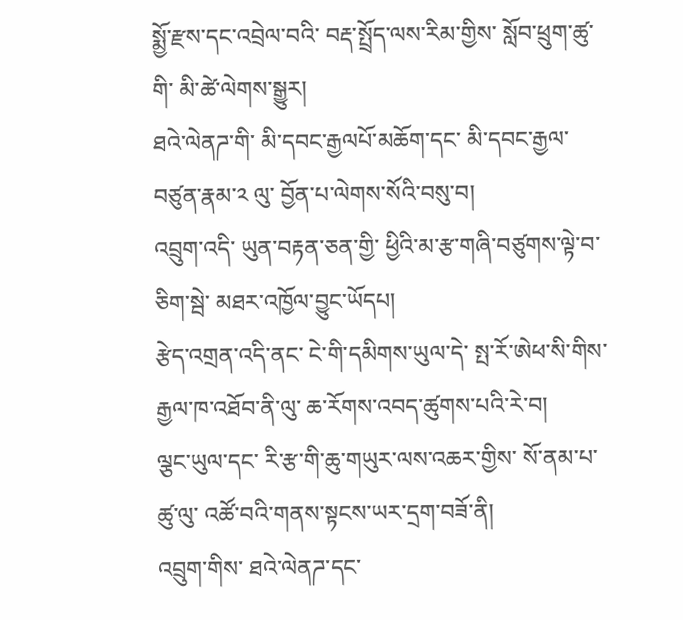སྨྱོ་རྫས་དང་འབྲེལ་བའི་ བརྡ་སྤྲོད་ལས་རིམ་གྱིས་ སློབ་ཕྲུག་ཚུ་གི་ མི་ཚེ་ལེགས་སྒྱུར།
ཐའེ་ལེནཌ་གི་ མི་དབང་རྒྱལཔོ་མཆོག་དང་ མི་དབང་རྒྱལ་བཙུན་རྣམ་༢ ལུ་ བྱོན་པ་ལེགས་སོའི་བསུ་བ།
འབྲུག་འདི་ ཡུན་བརྟན་ཅན་གྱི་ ཕྱིའི་མ་རྩ་གཞི་བཙུགས་ལྟེ་བ་ཅིག་སྦེ་ མཐར་འཁྱོལ་བྱུང་ཡོདཔ།
རྩེད་འགྲན་འདི་ནང་ ངེ་གི་དམིགས་ཡུལ་དེ་ སྤ་རོ་ཨེཕ་སི་གིས་ རྒྱལ་ཁ་འཐོབ་ནི་ལུ་ ཆ་རོགས་འབད་ཚུགས་པའི་རེ་བ།
ལྕང་ཡུལ་དང་ རི་རྩ་གི་ཆུ་གཡུར་ལས་འཆར་གྱིས་ སོ་ནམ་པ་ཚུ་ལུ་ འཚོ་བའི་གནས་སྟངས་ཡར་དྲག་བཟོ་ནི།
འབྲུག་གིས་ ཐའེ་ལེནཌ་དང་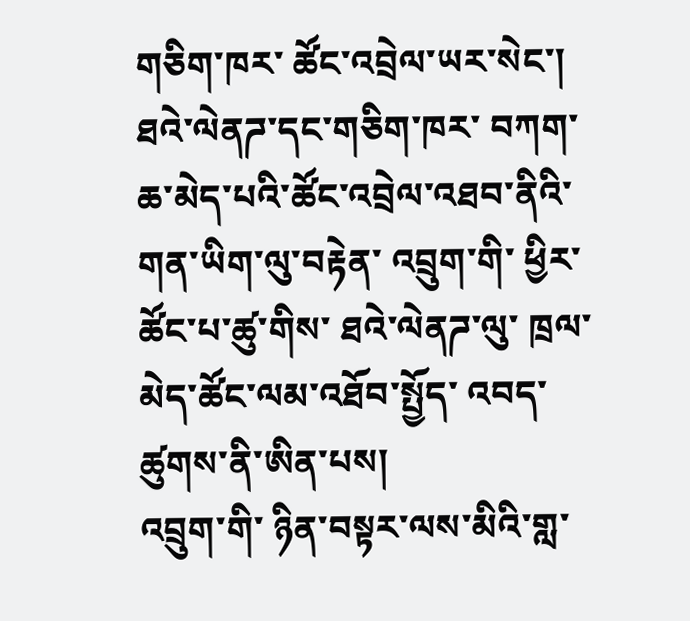གཅིག་ཁར་ ཚོང་འབྲེལ་ཡར་སེང་།
ཐའེ་ལེནཌ་དང་གཅིག་ཁར་ བཀག་ཆ་མེད་པའི་ཚོང་འབྲེལ་འཐབ་ནིའི་ གན་ཡིག་ལུ་བརྟེན་ འབྲུག་གི་ ཕྱིར་ཚོང་པ་ཚུ་གིས་ ཐའེ་ལེནཌ་ལུ་ ཁྲལ་མེད་ཚོང་ལམ་འཐོབ་སྤྱོད་ འབད་ཚུགས་ནི་ཨིན་པས།
འབྲུག་གི་ ཉིན་བསྟར་ལས་མིའི་གླ་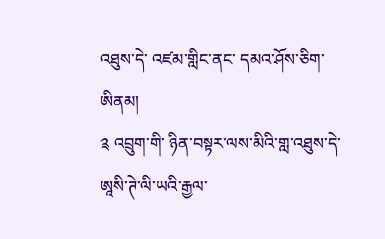འཐུས་དེ་ འཛམ་གླིང་ནང་ དམའ་ཤོས་ཅིག་ཨིནམ།
༉ འབྲུག་གི་ ཉིན་བསྟར་ལས་མིའི་གླ་འཐུས་དེ་ ཨཱསི་ཊེ་ལི་ཡའི་རྒྱལ་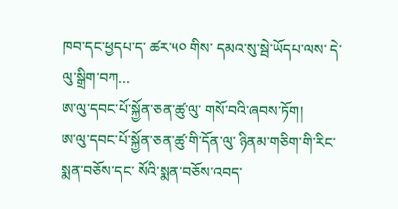ཁབ་དང་ཕྱདཔ་ད་ ཚར་༥༠ གིས་ དམའ་སུ་སྦེ་ཡོདཔ་ལས་ དེ་ལུ་སྒྲིག་བཀ...
ཨ་ལུ་དབང་པོ་སྐྱོན་ཅན་ཚུ་ལུ་ གསོ་བའི་ཞབས་ཏོག།
ཨ་ལུ་དབང་པོ་སྐྱོན་ཅན་ཚུ་གི་དོན་ལུ་ ཉིནམ་གཅིག་གི་རིང་ སྨན་བཅོས་དང་ སོའི་སྨན་བཅོས་འབད་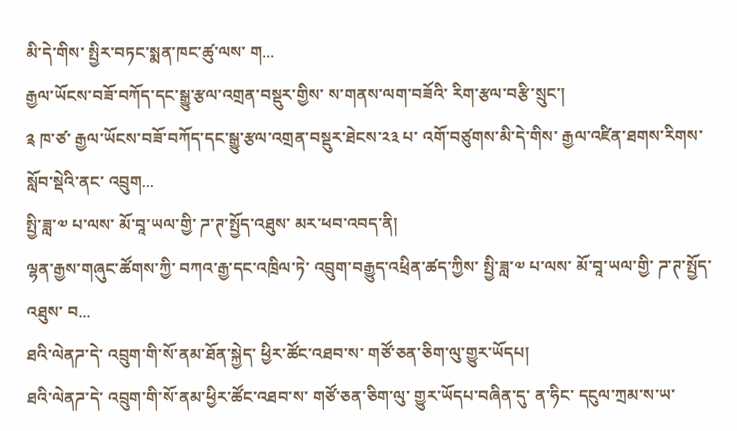མི་དེ་གིས་ སྤྱིར་བཏང་སྨན་ཁང་ཚུ་ལས་ ག...
རྒྱལ་ཡོངས་བཟོ་བཀོད་དང་སྒྱུ་རྩལ་འགྲན་བསྡུར་གྱིས་ ས་གནས་ལག་བཟོའི་ རིག་རྩལ་བརྩི་སྲུང་།
༉ ཁ་ཙ་ རྒྱལ་ཡོངས་བཟོ་བཀོད་དང་སྒྱུ་རྩལ་འགྲན་བསྡུར་ཐེངས་༢༣ པ་ འགོ་བཙུགས་མི་དེ་གིས་ རྒྱལ་འཛིན་ཐགས་རིགས་སློབ་སྡེའི་ནང་ འབྲུག...
སྤྱི་ཟླ་༧ པ་ལས་ མོ་བཱ་ཡལ་གྱི་ ཌ་ཊ་སྤྱོད་འཐུས་ མར་ཕབ་འབད་ནི།
ལྷན་རྒྱས་གཞུང་ཚོགས་ཀྱི་ བཀའ་རྒྱ་དང་འཁྲིལ་ཏེ་ འབྲུག་བརྒྱུད་འཕྲིན་ཚད་ཀྱིས་ སྤྱི་ཟླ་༧ པ་ལས་ མོ་བཱ་ཡལ་གྱི་ ཌ་ཊ་སྤྱོད་འཐུས་ བ...
ཐའི་ལེནཌ་དེ་ འབྲུག་གི་སོ་ནམ་ཐོན་སྐྱེད་ ཕྱིར་ཚོང་འཐབ་ས་ གཙོ་ཅན་ཅིག་ལུ་གྱུར་ཡོདཔ།
ཐའི་ལེནཌ་དེ་ འབྲུག་གི་སོ་ནམ་ཕྱིར་ཚོང་འཐབ་ས་ གཙོ་ཅན་ཅིག་ལུ་ གྱུར་ཡོདཔ་བཞིན་དུ་ ན་ཧིང་ དངུལ་ཀྲམ་ས་ཡ་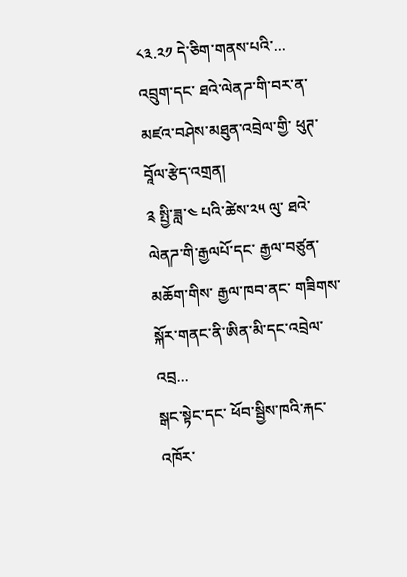༨༣.༢༡ དེ་ཅིག་གནས་པའི་...
འབྲུག་དང་ ཐའེ་ལེནཌ་གི་བར་ན་ མཛའ་བཤེས་མཐུན་འབྲེལ་གྱི་ ཕུཊ་བཱོལ་རྩེད་འགྲན།
༉ སྤྱི་ཟླ་༤ པའི་ཚེས་༢༥ ལུ་ ཐའེ་ལེནཌ་གི་རྒྱལཔོ་དང་ རྒྱལ་བཙུན་མཆོག་གིས་ རྒྱལ་ཁབ་ནང་ གཟིགས་སྐོར་གནང་ནི་ཨིན་མི་དང་འབྲེལ་ འབྲ...
སྒང་སྟེང་དང་ ཕོབ་སྦྱིས་ཁའི་རྐང་འཁོར་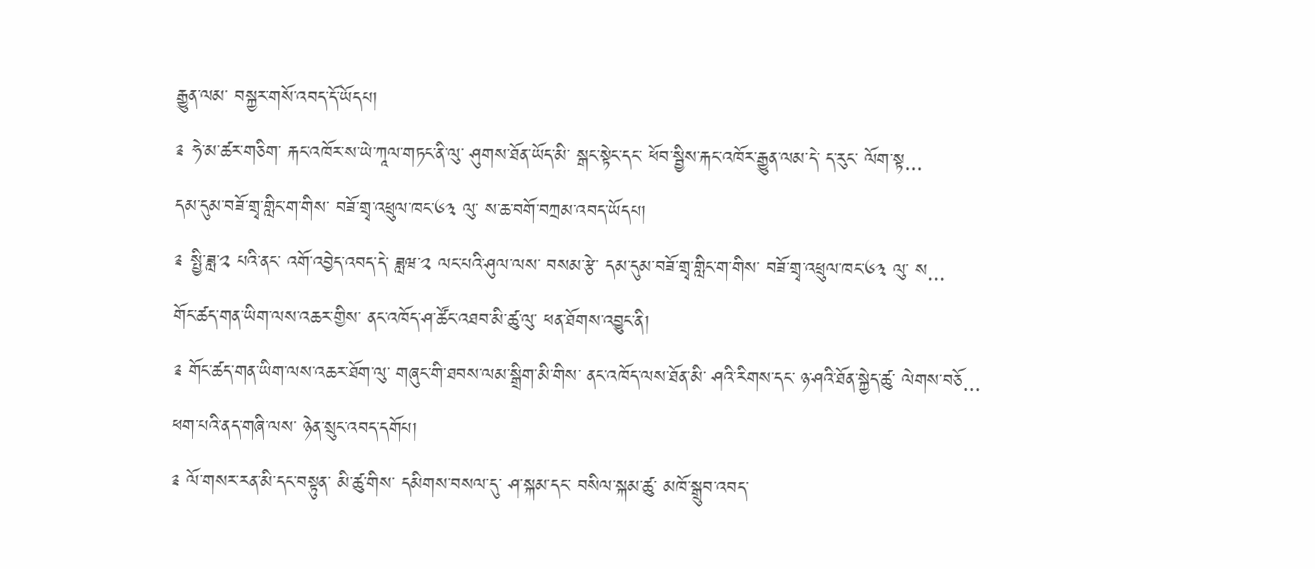རྒྱུན་ལམ་ བསྐྱར་གསོ་འབད་དོ་ཡོདཔ།
༉ ཧེ་མ་ཚར་གཅིག་ རྐང་འཁོར་ས་ཡེ་ཀཱལ་གཏང་ནི་ལུ་ ཤུགས་ཐོན་ཡོད་མི་ སྒང་སྟེང་དང་ ཕོབ་སྦྱིས་རྐང་འཁོར་རྒྱུན་ལམ་དེ་ ད་རུང་ ལོག་སྟ...
དམ་དུམ་བཟོ་གྲྭ་གླིང་ག་གིས་ བཟོ་གྲྭ་འཕྲུལ་ཁང་༦༣ ལུ་ ས་ཆ་བགོ་བཀྲམ་འབད་ཡོདཔ།
༉ སྤྱི་ཟླ་༢ པའི་ནང་ འགོ་འབྱེད་འབད་དེ་ ཟླཝ་༢ ལང་པའི་ཤུལ་ལས་ བསམ་རྩེ་ དམ་དུམ་བཟོ་གྲྭ་གླིང་ག་གིས་ བཟོ་གྲྭ་འཕྲུལ་ཁང་༦༣ ལུ་ ས...
གོང་ཚད་གན་ཡིག་ལས་འཆར་གྱིས་ ནང་འཁོད་ཤ་ཚོང་འཐབ་མི་ཚུ་ལུ་ ཕན་ཐོགས་འབྱུང་ནི།
༉ གོང་ཚད་གན་ཡིག་ལས་འཆར་ཐོག་ལུ་ གཞུང་གི་ཐབས་ལམ་སྒྲིག་མི་གིས་ ནང་འཁོད་ལས་ཐོན་མི་ ཤའི་རིགས་དང་ ཉ་ཤའི་ཐོན་སྐྱེད་ཚུ་ ལེགས་བཅོ...
ཕག་པའི་ནད་གཞི་ལས་ ཉེན་སྲུང་འབད་དགོཔ།
༉ ལོ་གསར་རན་མི་དང་བསྟུན་ མི་ཚུ་གིས་ དམིགས་བསལ་དུ་ ཤ་སྐམ་དང་ བསིལ་སྐམ་ཚུ་ མཁོ་སྒྲུབ་འབད་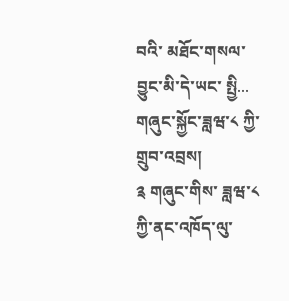བའི་ མཐོང་གསལ་བྱུང་མི་དེ་ཡང་ སྤྱི...
གཞུང་སྐྱོང་ཟླཝ་༨ ཀྱི་གྲུབ་འབྲས།
༉ གཞུང་གིས་ ཟླཝ་༨ ཀྱི་ནང་འཁོད་ལུ་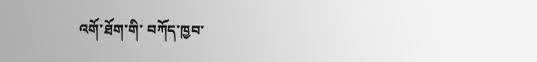འགོ་ཐོག་གི་ བཀོད་ཁྱབ་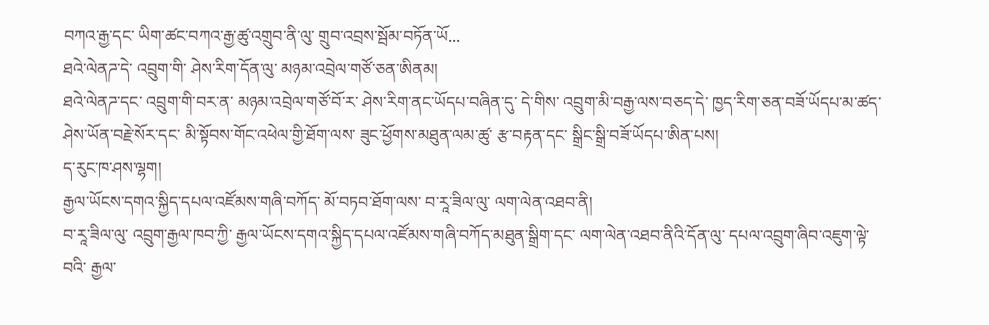བཀའ་རྒྱ་དང་ ཡིག་ཚང་བཀའ་རྒྱ་ཚུ་འགྲུབ་ནི་ལུ་ གྲུབ་འབྲས་སྦོམ་བཏོན་ཡོ...
ཐའེ་ལེནཌ་དེ་ འབྲུག་གི་ ཤེས་རིག་དོན་ལུ་ མཉམ་འབྲེལ་གཙོ་ཅན་ཨིནམ།
ཐའེ་ལེནཌ་དང་ འབྲུག་གི་བར་ན་ མཉམ་འབྲེལ་གཙོ་བོ་ར་ ཤེས་རིག་ནང་ཡོདཔ་བཞིན་དུ་ དེ་གིས་ འབྲུག་མི་བརྒྱ་ལས་བཅད་དེ་ ཁྱད་རིག་ཅན་བཟོ་ཡོདཔ་མ་ཚད་ ཤེས་ཡོན་བརྗེ་སོར་དང་ མི་སྟོབས་གོང་འཕེལ་གྱི་ཐོག་ལས་ ཟུང་ཕྱོགས་མཐུན་ལམ་ཚུ་ རྩ་བརྟན་དང་ སྒྲིང་སྒྲི་བཟོ་ཡོདཔ་ཨིན་པས།
ད་རུང་ཁ་ཤས་ལྷག།
རྒྱལ་ཡོངས་དགའ་སྐྱིད་དཔལ་འཛོམས་གཞི་བཀོད་ མོ་བཏབ་ཐོག་ལས་ བ་རཱ་ཟིལ་ལུ་ ལག་ལེན་འཐབ་ནི།
བ་རཱ་ཟིལ་ལུ་ འབྲུག་རྒྱལ་ཁབ་ཀྱི་ རྒྱལ་ཡོངས་དགའ་སྐྱིད་དཔལ་འཛོམས་གཞི་བཀོད་མཐུན་སྒྲིག་དང་ ལག་ལེན་འཐབ་ནིའི་དོན་ལུ་ དཔལ་འབྲུག་ཞིབ་འཇུག་ལྟེ་བའི་ རྒྱལ་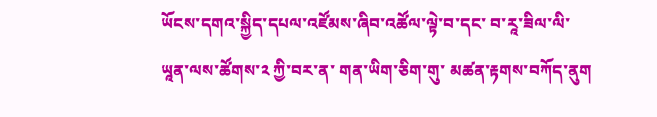ཡོངས་དགའ་སྐྱིད་དཔལ་འཛོམས་ཞིབ་འཚོལ་ལྟེ་བ་དང་ བ་རཱ་ཟིལ་ལི་ཡཱན་ལས་ཚོགས་༢ ཀྱི་བར་ན་ གན་ཡིག་ཅིག་གུ་ མཚན་རྟགས་བཀོད་ནུག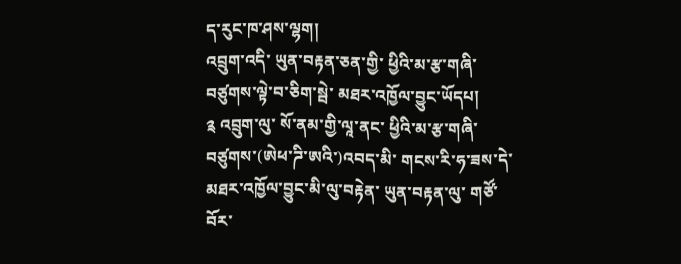ད་རུང་ཁ་ཤས་ལྷག།
འབྲུག་འདི་ ཡུན་བརྟན་ཅན་གྱི་ ཕྱིའི་མ་རྩ་གཞི་བཙུགས་ལྟེ་བ་ཅིག་སྦེ་ མཐར་འཁྱོལ་བྱུང་ཡོདཔ།
༉ འབྲུག་ལུ་ སོ་ནམ་གྱི་ལཱ་ནང་ ཕྱིའི་མ་རྩ་གཞི་བཙུགས་(ཨེཕ་ཌི་ཨའི་)འབད་མི་ གངས་རི་ཧ་ཟས་དེ་ མཐར་འཁྱོལ་བྱུང་མི་ལུ་བརྟེན་ ཡུན་བརྟན་ལུ་ གཙོ་བོར་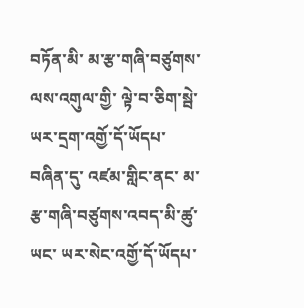བཏོན་མི་ མ་རྩ་གཞི་བཙུགས་ལས་འགུལ་གྱི་ ལྟེ་བ་ཅིག་སྦེ་ ཡར་དྲག་འགྱོ་དོ་ཡོདཔ་བཞིན་དུ་ འཛམ་གླིང་ནང་ མ་རྩ་གཞི་བཙུགས་འབད་མི་ཚུ་ཡང་ ཡར་སེང་འགྱོ་དོ་ཡོདཔ་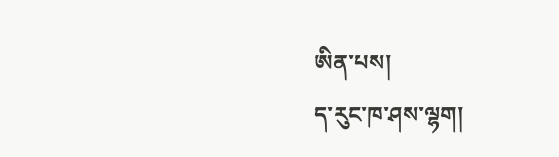ཨིན་པས།
ད་རུང་ཁ་ཤས་ལྷག།